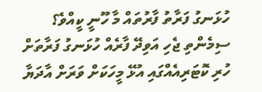ހުޅަނގު ފަރާތު ފާރުތައް މާ ހޫނީ ކީއްވެ؟
ސިމެންތި ޖެހި އަވިދޭ ފާރެއް ހުޅަނގު ފަރާތަށް ހުރި ކޮޓަރިއެއްގައި އުޅޭ މީހަކަށް ވަރަށް އާދަޔާ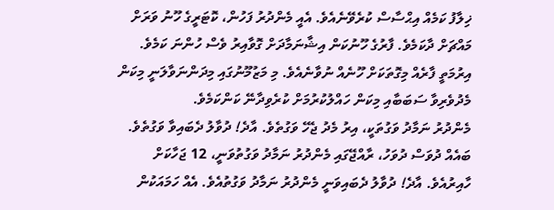ޚިލާފު ކަމެއް އިޙްސާސް ކުރެވޭނެއެވެ. އެއީ މެންދުރު ފަހުން، ކޮޓަރީގެ ހޫނު ވަރަށް މައްޗަށް ދާކަމެވެ. ފާރުގެ ހޫނުކަން އިޝާނަމާދަށް ގޮވާއިރު ވެސް ހުންނަ ކަމެވެ. އިރުމަތީ ފާރެއް މިގޮތަކަށް ހޫނެއް ނުވާނެއެވެ. މި މަޒުމޫނުގައި މިދަންނަވާލަނީ މިކަން މެދުވެރިވާ ސަބަބާއި މިކަން ހައްލުކުރުމަށް ކުރެވިދާނޭ ކަންކަމެވެ.
މެންދުރު ނަމާދު ވަގުތަކީ، އިރު މެދު ޖެހޭ ވަގުތެވެ. އާދެ! ދުވާލު ދެބައިވާ ވަގުތެވެ. ބައެއް ދުވަސް ދުވަހު، ރާއްޖޭގައި މެންދުރު ނަމާދު ވަގުތުވަނީ، 12 ޖަހާކަށް ހާއިރުއެވެ. އާދެ! ދުވާލު ދެބައިވަނީ މެންދުރު ނަމާދު ވަގުތުއެވެ. އެއް ހަމައަކުން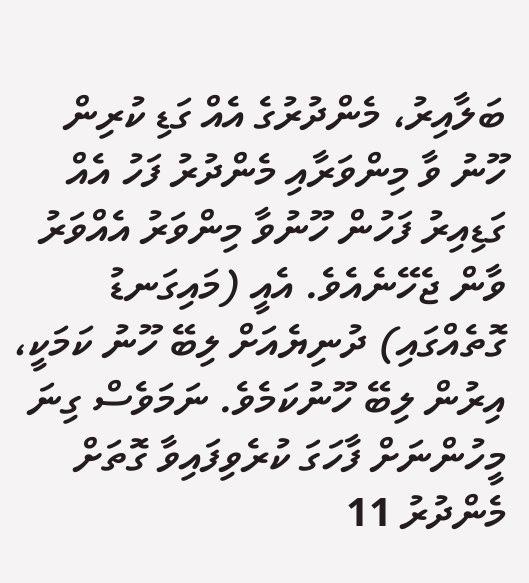ބަލާއިރު، މެންދުރުގެ އެއް ގަޑި ކުރިން ހޫނު ވާ މިންވަރާއި މެންދުރު ފަހު އެއް ގަޑިއިރު ފަހުން ހޫނުވާ މިންވަރު އެއްވަރު ވާން ޖެހޭނެއެވެ. އެއީ (މައިގަނޑު ގޮތެއްގައި) ދުނިޔެއަށް ލިބޭ ހޫނު ކަމަކީ، އިރުން ލިބޭ ހޫނުކަމެވެ. ނަމަވެސް ގިނަ މީހުންނަށް ފާހަގަ ކުރެވިފައިވާ ގޮތަށް މެންދުރު 11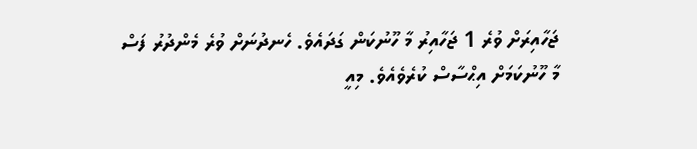ޖަހާއިރަށް ވުރެ 1 ޖަހާއިރު މާ ހޫނުކަން ގަދައެވެ. ހެނދުނަށް ވުރެ މެންދުރު ފަސް މާ ހޫނުކަމަށް އިޙްސާސް ކުރެވެއެވެ. މިއީ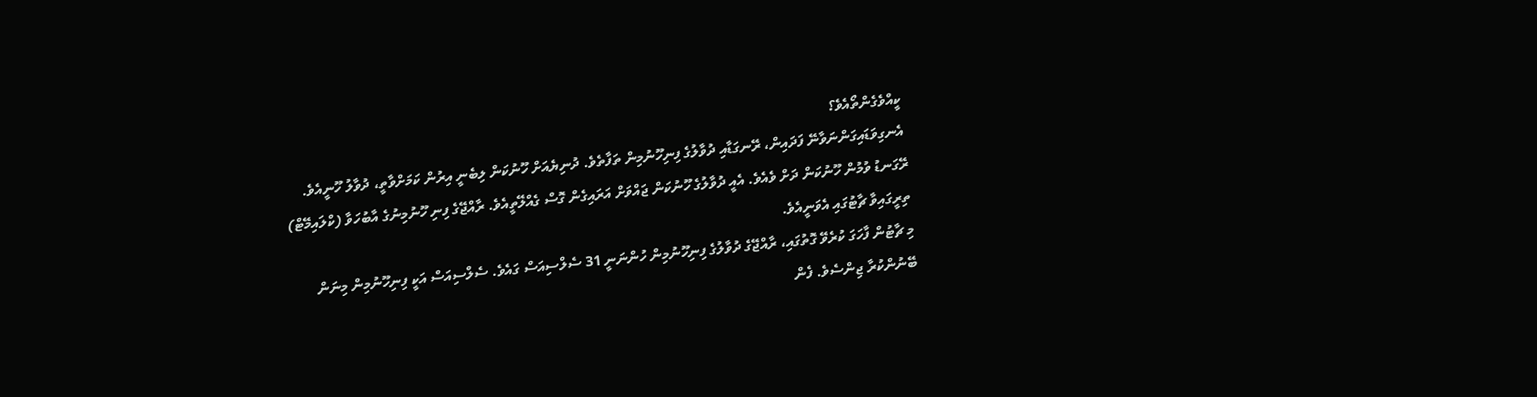ކީއްވެގެންތޯއެވެ؟
އެނގިވަޑައިގަންނަވާނޭ ފަދައިން، ރޭނގަޑާއި ދުވާލުގެ ފިނިހޫނުމިން ތަފާތެވެ. ދުނިޔެއަށް ހޫނުކަން ލިބެނީ އިރުން ކަމަށްވާތީ، ދުވާލު ހޫނީއެވެ. ރޭގަނޑު ވުމުން ހޫނުކަން ދަށް ވެއެވެ. އެއީ ދުވާލުގެ ހޫނުކަން ޖައްވަށް އަރައިގެން ގޮސް ގެއްލޭތީއެވެ. ރާއްޖޭގެ ފިނި ހޫނުމިނުގެ އާބުހަވާ (ކްލައިމޭޓް) ތިރީގައިވާ ޗާޓުގައި އެވަނީއެވެ.
މި ޗާޓުން ފާހަގަ ކުރެވޭ ގޮތުގައި، ރާއްޖޭގެ ދުވާލުގެ ފިނިހޫނުމިން ހުންނަނީ 31 ސެލްސިއަސް ގައެވެ. ސެލްސިއަސް އަކީ ފިނިހޫނުމިން މިނަން ބޭނުންކުރާ ޖިންސެވެ. ފެން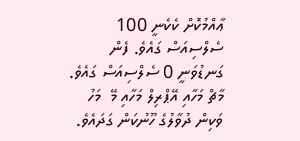ޢާއްމުކޮށް ކެކެނީ 100 ސެލްސިއަސް ގައެވެ. ފެން ގަނޑުވަނީ 0 ސެލްސިއަސް ގައެވެ. މާޗް މަހާއި އޭޕްރިލް މަހާއި މޭ  މަހު ވަކިން ދުވާލުގެ ހޫނުކަން ގަދައެވެ.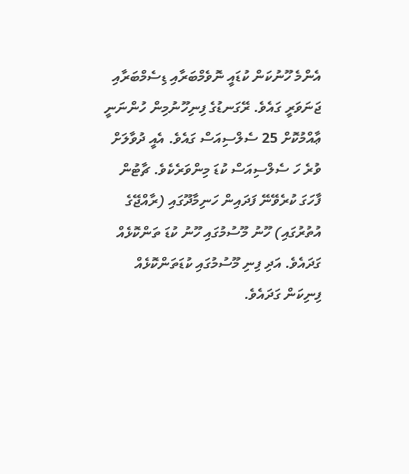އެންމެ ހޫނުކަން ކުޑައީ ނޮވެމްބަރާއި ޑިސެމްބަރާއި ޖަނަވަރީ ގައެވެ. ރޭގަނޑުގެ ފިނިހޫނުމިން ހުންނަނީ ޢާއްމުކޮށް 25 ސެލްސިއަސް ގައެވެ. އެއީ ދުވާލަށް ވުރެ ހަ ސެލްސިއަސް ކުޑަ މިންވަރެކެވެ. ޗާޓުން ފާހަގަ ކުރެވޭނޭ ފަދައިން ހަނިމާދޫގައި (ރާއްޖޭގެ އުތުރުގައި) ހޫނު މޫސުމުގައި ހޫނު ކުޑަ ތަންކޮޅެއް ގަދައެވެ. އަދި ފިނި މޫސުމުގައި ކުޑަތަންކޮޅެއް ފިނިކަން ގަދައެވެ.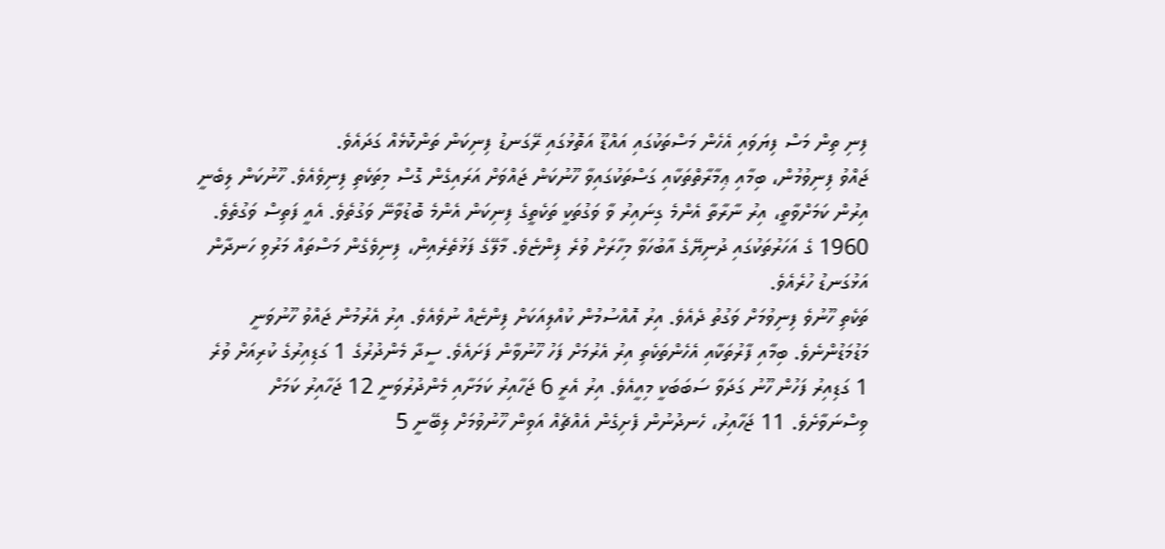ފިނި ތިން މަސް ފިޔަވައި އެހެން މަސްތަކުގައި އައްޑޫ އަތޮޅުގައި ރޭގަނޑު ފިނިކަން ތަންކޮޅެއް ގަދައެވެ.
ޖައްވު ފިނިވުމުން، ބިމާއި ޢިމާރާތްތަކާއި ގަސްތަކުގައިވާ ހޫނުކަން ޖައްވަށް އަރައިގެން ގޮސް މިތަކެތި ފިނިވެއެވެ. ހޫނުކަން ލިބެނީ އިރުން ކަމަށްވާތީ، އިރު ނާރާތާ އެންމެ ގިނައިރު ވާ ވަގުތަކީ ތަކެތީގެ ފިނިކަން އެންމެ ބޮޑުވާނޭ ވަގުތެވެ. އެއީ ފަތިސް ވަގުތެވެ. 1960 ގެ އަހަރުތަކުގައި ދުނިޔޭގެ އާބުހަވާ މިހާރަށް ވުރެ ފިންޏެވެ. މާލޭގެ ފަޅުތެރެއިން، ފިނިވެގެން މަސްތައް މަރުވި ހަނދާން އަޅުގަނޑު ހުރެއެވެ.
ތަކެތި ހޫނުވެ ފިނިވުމަށް ވަގުތު ދެއެވެ. އިރު އޮއްސުމުން ކުއްލިއަކަށް ފިންޏެއް ނުވެއެވެ. އިރު އެރުމުން ޖައްވު ހޫނުވަނީ މަޑުމަޑުންނެވެ. ބިމާއި ފާރުތަކާއި އެހެންތަކެތި އިރު އެރުމަށް ފަހު ހޫނުވާން ފަށައެވެ. ސީދާ މެންދުރުގެ 1 ގަޑިއިރުގެ ކުރިއަށް ވުރެ 1 ގަޑިއިރު ފަހުން ހޫނު ގަދަވާ ސަބަބަކީ މިއީއެވެ. އިރު އެރީ 6 ޖަހާއިރު ކަމަށާއި މެންދުރުވަނީ 12 ޖަހާއިރު ކަމަށް ވިސްނަވާށެވެ. 11 ޖަހާއިރު، ހެނދުނުން ފެށިގެން އެއްޗެއް އަވިން ހޫނުވުމަށް ލިބޭނީ 5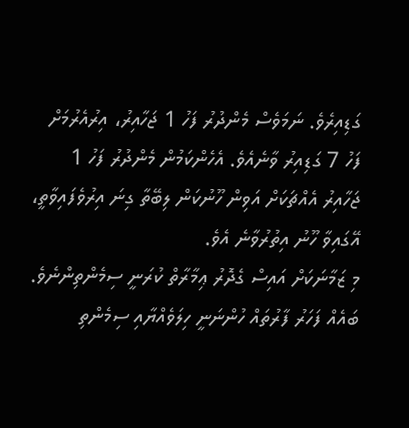ގަޑިއިރެވެ. ނަމަވެސް މެންދުރު ފަހު 1 ޖަހާއިރު، އިރުއެރުމަށް ފަހު 7 ގަޑިއިރު ވާނެއެވެ. އެހެންކަމުން މެންދުރު ފަހު 1 ޖަހާއިރު އެއްޗަކަށް އަވިން ހޫނުކަން ލިބޭތާ ގިނަ އިރުވެފައިވާތީ، އޭގައިވާ ހޫނު އިތުރުވާނެ އެވެ.
މި ޒަމާނަކަށް އައިސް ގެދޮރު ޢިމާރާތް ކުރަނީ ސިމެންތިންނެވެ. ބައެއް ފަހަރު ފާރުތައް ހުންނަނީ ހިލަވެއްޔާއި ސިމެންތި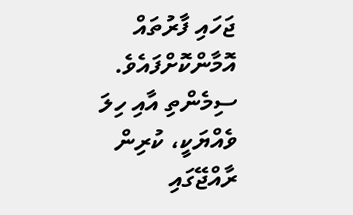ޖަހައި ފާރުތައް އޮމާންކޮށްފައެވެ. ސިމެންތި އާއި ހިލަ ވެއްޔަކީ، ކުރިން ރާއްޖޭގައި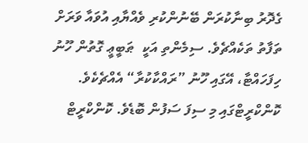ގެދޮރު ބިނާކުރަން ބޭނުންކުރި ވެއްޔާއި އުވައާ ވަރަށް ތަފާތު ތަކެއްޗެވެ. ސިމެންތި އަކީ  ޠަބީޢީ ގޮތުން ހޫނު ހިފަހައްޓާ، އޭގައި ހޫނު ”ރައްކާކުރާ“ އެއްޗެކެވެ. ކޮންކްރީޓްގައި މި ސިފަ ސަފުން ބޮޑެވެ. ކޮންކްރީޓް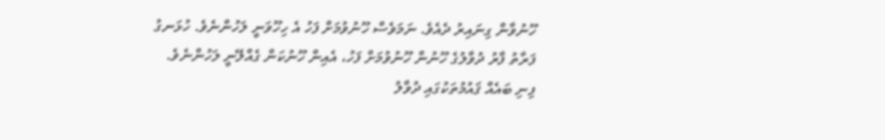ހޫނުވާން ގިނައިރު ދެއެވެ. ނަމަވެސް ހޫނުވުމަށް ފަހު އެ ހިހޫވަނީ ލަހުންނެވެ. ހުޅަނގު ފަރާތު ފާރު ދުވާލުގެ ހޫނުން ހޫނުވުމަށް ފަހު، އެއިން ހޫނުކަން ގެއްލޭނީ ލަހުންނެވެ.
ފިނި ބައެއް ޤައުމުތަކުގައި ދުވާލު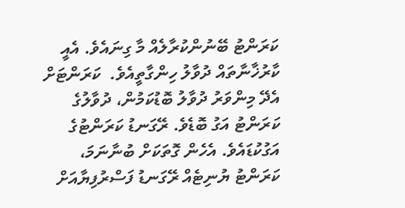ކަރަންޓު ބޭނުންކުރާލެއް މާ ގިނައެވެ. އެއީ ކާރުޚާނާތައް ދުވާލު ހިންގާތީއެވެ.  ކަރަންޓަށް އެދޭ މިންވަރު ދުވާލު ބޮޑުކަމުން، ދުވާލުގެ ކަރަންޓު އަގު ބޮޑެވެ. ރޭގަނޑު ކަރަންޓުގެ އަގުކުޑައެވެ. އެހެން ގޮތަކަށް ބުނާނަމަ، ކަރަންޓު ޔުނިޓެއް ރޭގަނޑު ފަސްރުފިޔާއަށް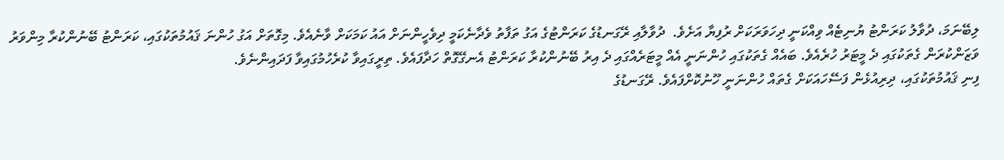ލިބޭނަމަ، ދުވާލު ކަރަންޓު ޔުނިޓެއް ވިއްކަނީ ދިހަވަރަކަށް ރުފިޔާ އަށެވެ.  ދުވާލާއި ރޭގަނޑުގެ ކަރަންޓުގެ އަގު ތަފާތު ވެދާނެކަމީ ދިވެހީންނަށް އައު ކަމަކަށް ވާނެއެވެ. މިގޮތަށް އަގު ހުންނަ ޤައުމުތަކުގައި، ކަރަންޓު ބޭނުންކުރާ މިންވަރު ވަޒަންކުރަން ގެތަކުގައި ދެ މީޓަރު ހުރެއެވެ. ބައެއް ގެތަކުގައި ހުންނަނީ އެއް މީޓަރެއްގައި ދެ އިރު ބޭނުންކުރާ ކަރަންޓު އެނގޭގޮތް ހަދާފައެވެ. ތިރީގައިވާ ކުރެހުމުގައިވާ ފަދައިންނެވެ.
ފިނި ޤައުމުތަކުގައި، ދިރިއުޅެން ފަސޭހައަކަށް ގެތައް ހުންނަނީ ހޫނުކޮށްފައެވެ. ރޭގަނޑުގެ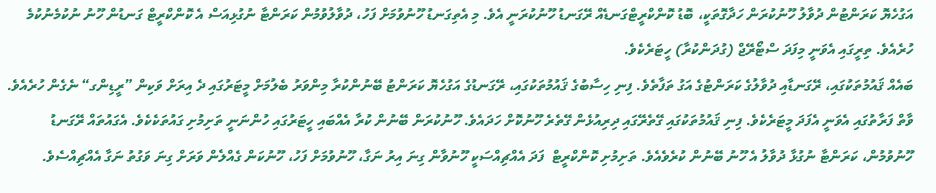އަގުހެޔޮ ކަރަންޓުން ދުވާލު ހޫނުކުރަން ހަދާގޮތަކީ، ބޮޑު ކޮންކްރީޓްގަނޑެއް ރޭގަނޑު ހޫނުކުރަނީ އެވެ. މި އެތިގަނޑު ހޫނުވުމަށް ފަހު، ދުވާލުވުމުން ކަރަންޓާ ނުގުޅިއަސް އެ ކޮންކްރީޓް ގަނޑުން ހޫނު ނުކުމެނުކުމެ ހުރެއެވެ. ތިރީގައި އެވަނީ މިފަދަ ސްޓޯރޭޖް (ގުދަންކުރާ) ހީޓަރެކެވެ.
ބައެއް ޤައުމުތަކުގައި، ރޭގަނޑާއި ދުވާލުގެ ކަރަންޓުގެ އަގު ތަފާތެވެ. ފިނި ހިސާބުގެ ޤައުމުތަކުގައި، ރޭގަނޑުގެ އަގުހެޔޮ ކަރަންޓު ބޭނުންކުރާ މިންވަރު ބެލުމަށް މީޓަރުގައި ދެ އިރަށް ވަކިން ”ރީޑިންގ“ ނެގެން ހުރެއެވެ. ވާތް ފަރާތުގައި އެވަނީ އެފަދަ މީޓަރެކެވެ. ފިނި ޤައުމުތަކުގައި ގޭތެރޭގައި ދިރިއުޅެން ގޭތެރެ ހޫނުކޮށް ހަދައެވެ. ހޫނުކުރަން ބޭނުން ކުރާ އެއްބައި ހީޓަރުގައި ހުންނަނީ ތަށިމުށި ގައުތަކެކެވެ. އެގައުތައް ރޭގަނޑު ހޫނުވުމުން، ކަރަންޓާ ނުގުޅާ ދުވާލު އެ ހޫނު ބޭނުން ކުރެވެއެވެ. ތަށިމުށި ކޮންކްރީޓް  ފަދަ އެއްޗިއްސަކީ ހޫނުވާން ގިނަ އިރު ނަގާ، ހޫނުވުމަށް ފަހު، ހޫނުކަން ގެއްލެން ވަރަށް ގިނަ ވަގުތު ނަގާ އެއްޗިއްސެވެ.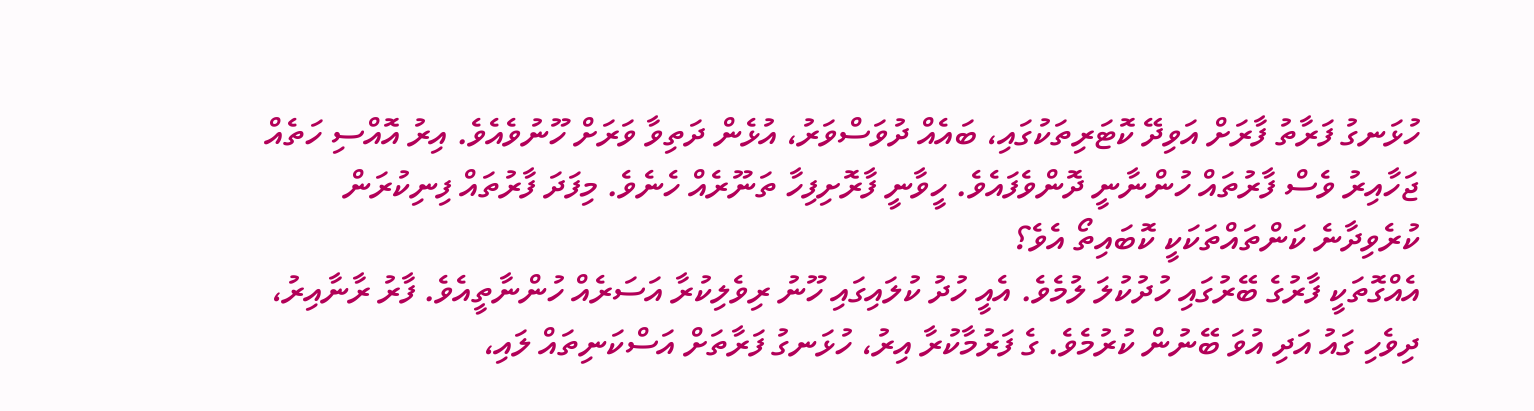ހުޅަނގު ފަރާތު ފާރަށް އަވިދޭ ކޮޓަރިތަކުގައި، ބައެއް ދުވަސްވަރު، އުޅެން ދަތިވާ ވަރަށް ހޫނުވެއެވެ. އިރު އޮއްސި ހަތެއް ޖަހާއިރު ވެސް ފާރުތައް ހުންނާނީ ދޮންވެފައެވެ. ހީވާނީ ފާރޮށިފިހާ ތަނޫރެއް ހެނެވެ. މިފަދަ ފާރުތައް ފިނިކުރަން ކުރެވިދާނެ ކަންތައްތަކަކީ ކޮބައިތޯ އެވެ؟
އެއްގޮތަކީ ފާރުގެ ބޭރުގައި ހުދުކުލަ ލުމެވެ. އެއީ ހުދު ކުލައިގައި ހޫނު ރިވެލިކުރާ އަސަރެއް ހުންނާތީއެވެ. ފާރު ރާނާއިރު، ދިވެހި ގައު އަދި އުވަ ބޭނުން ކުރުމެވެ. ގެ ފަރުމާކުރާ އިރު، ހުޅަނގު ފަރާތަށް އަސްކަނިތައް ލައި،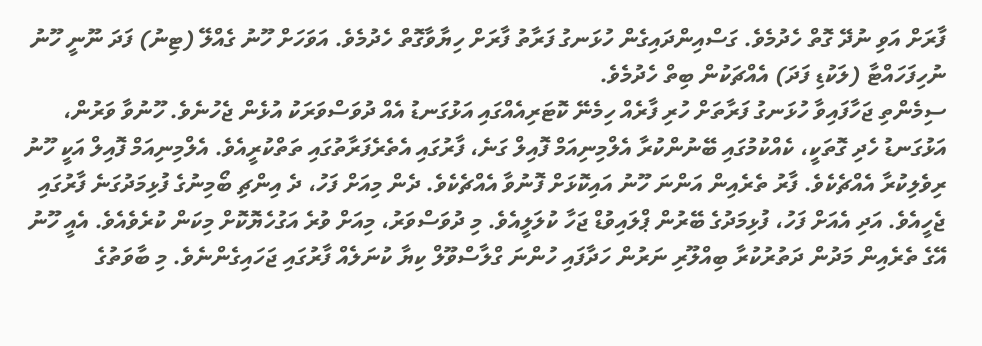ފާރަށް އަވި ނުދޭ ގޮތް ހެދުމެވެ. ގަސްއިންދައިގެން ހުޅަނގު ފަރާތު ފާރަށް ހިޔާވާގޮތް ހެދުމެވެ. އަވަހަށް ހޫނު ގެއްލޭ (ޓިނު) ފަދަ ނޫނީ ހޫނު ނުހިފަހައްޓާ (ލަކުޑި ފަދަ) އެއްޗަކުން ބިތް ހެދުމެވެ.
ސިމެންތި ޖަހާފައިވާ ހުޅަނގު ފަރާތަށް ހުރި ފާރެއް ހިމެނޭ ކޮޓަރިއެއްގައި އަޅުގަނޑު އެއް ދުވަސްވަރަކު އުޅެން ޖެހުނެވެ. ހޫނުވާ ވަރުން، އަޅުގަނޑު ހެދި ގޮތަކީ، ކެއްކުމުގައި ބޭނުންކުރާ އެލްމިނިއަމް ފޮއިލް ގަނެ، ފާރުގައި އެތެރެފަރާތުގައި ތަތްކުރީއެވެ. އެލްމިނިއަމް ފޮއިލް އަކީ ހޫނު ރިވެލިކުރާ އެއްޗެކެވެ. ފާރު ތެރެއިން އަންނަ ހޫނު އައިކޮޅަށް ފޮނުވާ އެއްޗެކެވެ. ދެން މިއަށް ފަހު، ދެ އިންޗި ބޯމިނުގެ ފުޅިމަދުގަނެ ފާރުގައި ޖެހީއެވެ. އަދި އެއަށް ފަހު، ފުޅިމަދުގެ ބޭރުން ޕްލައިވުޑް ޖަހާ ކުލަލީއެވެ. މި ދުވަސްވަރު، މިއަށް ވުރެ އަގުހެޔޮކޮށް މިކަން ކުރެވެއެވެ. އެއީ ހޫނު އޭގެ ތެރެއިން މަދުން ދަތުރުކުރާ ބިއްލޫރި ނަރުން ހަދާފައި ހުންނަ ގްލާސްވޫލް ކިޔާ ކުނަލެއް ފާރުގައި ޖަހައިގެންނެވެ. މި ބާވަތުގެ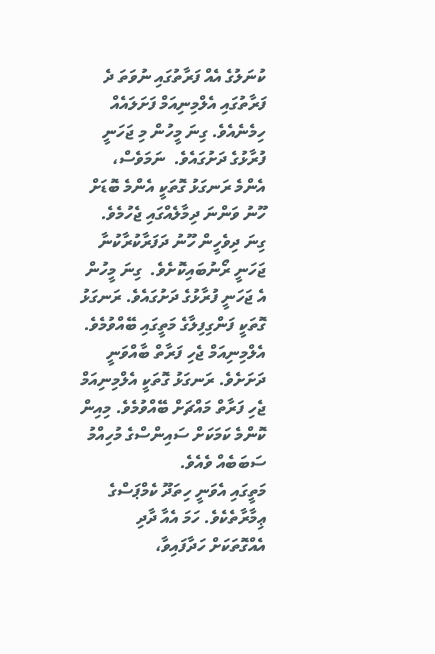ކުނަލުގެ އެއް ފަރާތުގައި ނުވަތަ ދެ ފަރާތުގައި އެލްމިނިއަމް ފަށަލައެއް ހިމެނެއެވެ. ގިނަ މީހުން މި ޖަހަނީ ފުރާޅުގެ ދަށުގައެވެ.  ނަމަވެސް، އެންމެ ރަނގަޅު ގޮތަކީ އެންމެ ބޮޑަށް ހޫނު ވަންނަ ދިމާލެއްގައި ޖެހުމެވެ.
ގިނަ ދިވެހީން ހޫނު ދަފަރާކުރާކުނާ ޖަހަނީ ރޯނުބައިކޮށެވެ.  ގިނަ މީހުން އެ ޖަހަނީ ފުރާޅުގެ ދަށުގައެވެ. ރަނގަޅު ގޮތަކީ ފަންގިފިލާގެ މަތީގައި ބޭއްވުމެވެ. އެލްމިނިއަމް ޖެހި ފަރާތް ބާއްވަނީ ދަށަށެވެ. ރަނގަޅު ގޮތަކީ އެލްމިނިއަމް ޖެހި ފަރާތް މައްޗަށް ބޭއްވުމެވެ. މިއިން ކޮންމެ ކަމަކަށް ސައިންސްގެ މުހިއްމު ސަބަބެއް ވެއެވެ.
މަތީގައި އެވަނީ ހިތަދޫ ކެމްޕަސްގެ ޢިމާރާތެކެވެ. ހަމަ އެއާ ދާދި އެއްގޮތަކަށް ހަދާފައިވާ،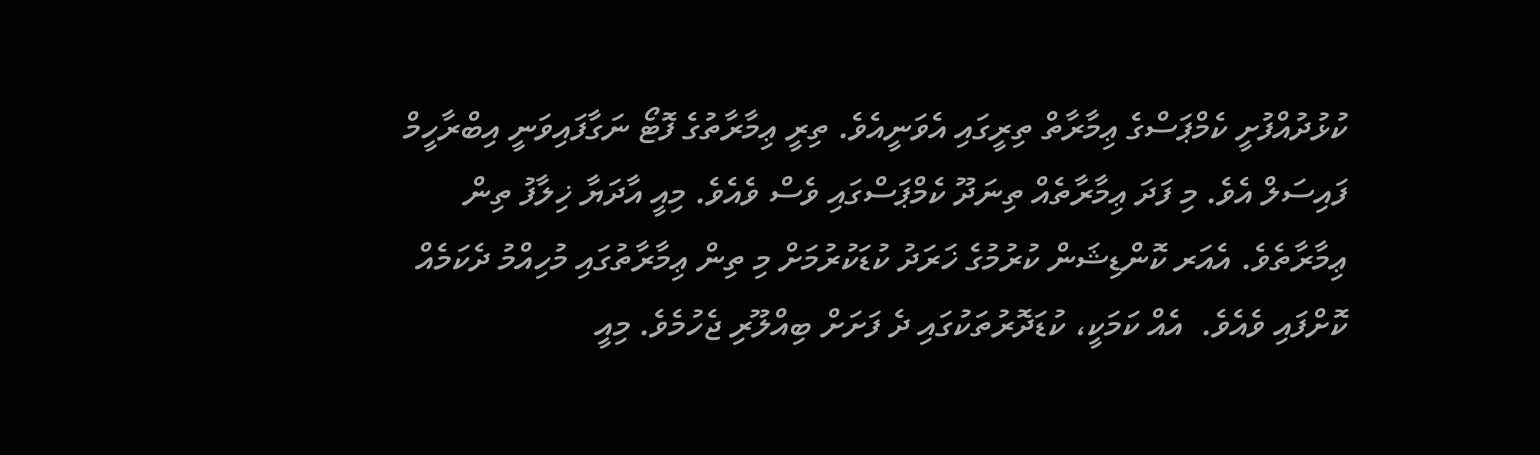ކުޅުދުއްފުށީ ކެމްޕަސްގެ ޢިމާރާތް ތިރީގައި އެވަނީއެވެ. ތިރީ ޢިމާރާތުގެ ފޮޓޯ ނަގާފައިވަނީ އިބްރާހީމް ފައިސަލް އެވެ. މި ފަދަ ޢިމާރާތެއް ތިނަދޫ ކެމްޕަސްގައި ވެސް ވެއެވެ. މިއީ އާދަޔާ ޚިލާފު ތިން ޢިމާރާތެވެ. އެއަރ ކޮންޑިޝަން ކުރުމުގެ ޚަރަދު ކުޑަކުރުމަށް މި ތިން ޢިމާރާތުގައި މުހިއްމު ދެކަމެއް ކޮށްފައި ވެއެވެ.  އެއް ކަމަކީ، ކުޑަދޮރުތަކުގައި ދެ ފަށަށް ބިއްލޫރި ޖެހުމެވެ. މިއީ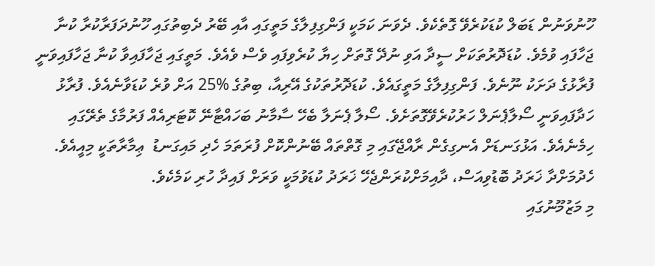ހޫނުވަނުން ޑަބަލް ކުޑަކުރެވޭ ގޮތެކެވެ. ދެވަނަ ކަމަކީ ފަންގިފިލާގެ މަތީގައި އާއި ބޭރު ދެބިތުގައި ހޫނުދަފަރާކުރާ ކުނާ ޖަހާފައި ވުމެވެ. ކުޑަދޮރުތަކަށް ސީދާ އަވި ނުދޭ ގޮތަށް ހިޔާ ކުރެވިފައި ވެސް ވެއެވެ. މަތީގައި ޖަހާފައިވާ ކުނާ ޖަހާފައިވަނީ ފުރާޅުގެ ދަށަކު ނޫނެވެ. ފަންގިފިލާގެ މަތީގައެވެ. ކުޑަދޮރުތަކުގެ އޭރިއާ، ބިތުގެ %25 އަށް ވުރެ ކުޑަވާނެއެވެ. ފުރާޅު ހަދާފައިވަނީ ސޯލާޕެނަލް ހަރުކުރެވޭގޮތަށެވެ. ސޯލާ ޕެނަލާ ބެހޭ ސާމާނު ބަހައްޓާނޭ ކޮޓަރިއެއް ފަރުމާގެ ތެރޭގައި ހިމެނެއެވެ. އަޅުގަނޑަށް އެނގިގެން ރާއްޖޭގައި މި ގޮތްތައް ބޭނުންކޮށް ފުރަތަމަ ހެދި މައިގަނޑު  ޢިމާރާތަކީ މިއީއެވެ. ހެދުމަށްދާ ޚަރަދު ބޮޑުވިއަސް، ދާއިމަށްކުރަންޖެހޭ ޚަރަދު ކުޑަވުމަކީ ވަރަށް ފައިދާ ހުރި ކަމެކެވެ.
މި މަޒުމޫނުގައި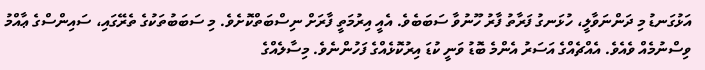އަޅުގަނޑު މި ދަންނަވާލީ، ހުޅަނގު ފަރާތު ފާރު ހޫނުވާ ސަބަބެވެ. އެއީ އިރުމަތީ ފާރަށް ނިސްބަތްކޮށެވެ. މި ސަބަބުތަކުގެ ތެރޭގައި، ސައިންސްގެ ޢާއްމު ވިސްނުމެއް ވެއެވެ. އެއްޗެއްގެ އަސަރު އެންމެ ބޮޑު ވަނީ ކުޑަ އިރުކޮޅެއްގެ ފަހުންނެވެ. މިސާލެއްގެ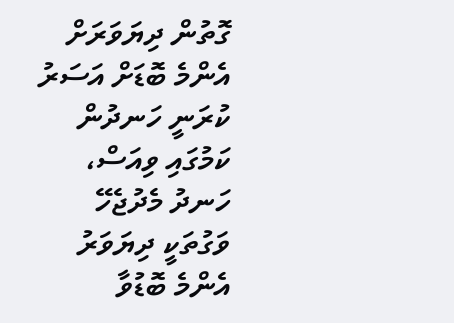ގޮތުން ދިޔަވަރަށް އެންމެ ބޮޑަށް އަސަރު ކުރަނީ ހަނދުން ކަމުގައި ވިއަސް، ހަނދު މެދުޖެހޭ ވަގުތަކީ ދިޔަވަރު އެންމެ ބޮޑުވާ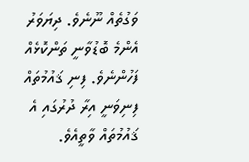ވަގުތެއް ނޫނެވެ. ދިޔަވަރު އެންމެ ބޮޑުވާނީ ތަންކޮޅެއް ފަހުންނެވެ. ފިނި ޤައުމުތައް ފިނިވަނީ އިރާ ދުރުގައި އެ ޤައުމުތައް ވާތީއެވެ.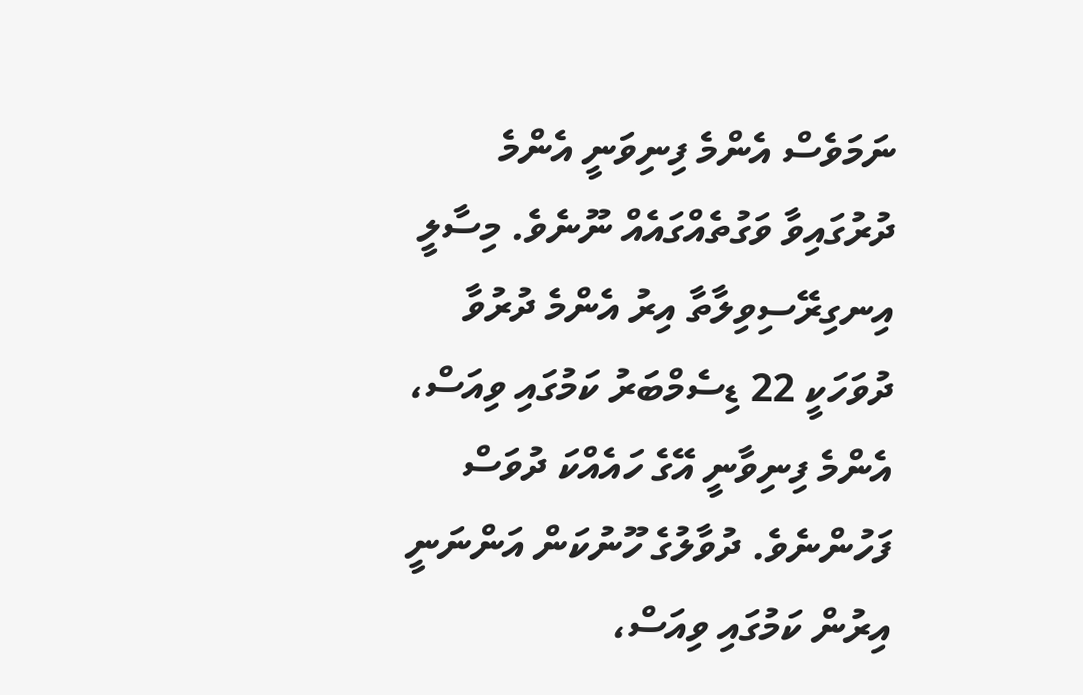ނަމަވެސް އެންމެ ފިނިވަނީ އެންމެ ދުރުގައިވާ ވަގުތެއްގައެއް ނޫނެވެ. މިސާލީ އިނގިރޭސިވިލާތާ އިރު އެންމެ ދުރުވާ ދުވަހަކީ 22 ޑިސެމްބަރު ކަމުގައި ވިއަސް، އެންމެ ފިނިވާނީ އޭގެ ހައެއްކަ ދުވަސް ފަހުންނެވެ. ދުވާލުގެ ހޫނުކަން އަންނަނީ އިރުން ކަމުގައި ވިއަސް،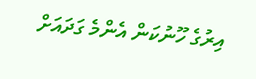އިރުގެ ހޫނުކަން އެންމެ ގަދައަށް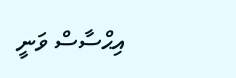އިޙްސާސް ވަނީ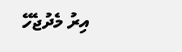އިރު މެދުޖެހޭ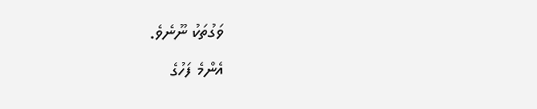ވަގުތަކު ނޫނެވެ.
އެންމެ ފަހުގެ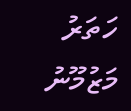ހަތަރު މަޒުމޫނު